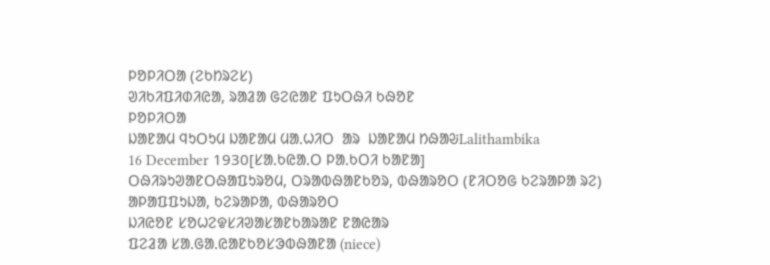ᱞᱚᱞᱤᱛᱟ (ᱮᱠᱴᱨᱮᱥ)
ᱣᱤᱠᱤᱯᱤᱰᱤᱭᱟ, ᱨᱟᱲᱟ ᱜᱮᱭᱟᱱ ᱯᱩᱛᱷᱤ ᱠᱷᱚᱱ
ᱞᱚᱞᱤᱛᱟ
ᱡᱟᱱᱟᱢ ᱧᱩᱛᱩᱢ ᱡᱟᱱᱟᱢ ᱢᱟᱹᱦᱤᱛ  ᱟᱨ  ᱡᱟᱱᱟᱢ ᱴᱷᱟᱶLalithambika
16 December 1930[ᱥᱟᱹᱠᱭᱟᱹᱛ ᱞᱟᱹᱠᱛᱤ ᱠᱟᱱᱟ]
ᱛᱷᱤᱨᱩᱣᱟᱱᱛᱷᱟᱯᱩᱨᱚᱢ, ᱛᱨᱟᱵᱷᱟᱱᱠᱚᱨ, ᱵᱷᱟᱨᱚᱛ (ᱱᱤᱛᱚᱜ ᱠᱮᱨᱟᱞᱟ ᱨᱮ)
ᱟᱞᱟᱯᱯᱩᱡᱟ, ᱠᱮᱨᱟᱞᱟ, ᱵᱷᱟᱨᱚᱛ
ᱡᱤᱭᱚᱱ ᱥᱚᱦᱮᱫᱥᱤᱣᱟᱥᱟᱱᱠᱟᱨᱟᱱ ᱱᱟᱭᱟᱨ
ᱯᱮᱲᱟ ᱥᱟᱹᱜᱟᱹᱭᱟᱱᱠᱚᱥᱳᱵᱷᱟᱱᱟ (niece)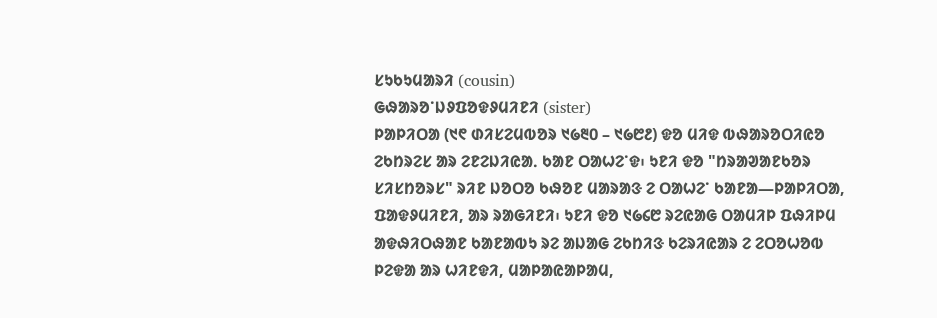ᱥᱩᱠᱩᱢᱟᱨᱤ (cousin)
ᱜᱷᱟᱨᱚᱸᱡᱽᱯᱚᱫᱽᱢᱤᱱᱤ (sister)
ᱞᱟᱞᱤᱛᱟ (᱑᱖ ᱰᱤᱥᱮᱢᱵᱚᱨ ᱑᱙᱓᱐ – ᱑᱙᱘᱒) ᱫᱚ ᱢᱤᱫ ᱵᱷᱟᱨᱚᱛᱤᱭᱚ ᱮᱠᱴᱨᱮᱥ ᱟᱨ ᱮᱱᱮᱡᱤᱭᱟᱹ ᱠᱟᱱ ᱛᱟᱦᱮᱸᱫ᱾ ᱩᱱᱤ ᱫᱚ "ᱴᱨᱟᱣᱟᱱᱠᱚᱨ ᱥᱤᱥᱴᱚᱨᱥ" ᱨᱤᱱ ᱡᱚᱛᱚ ᱠᱷᱚᱱ ᱢᱟᱨᱟᱝ ᱮ ᱛᱟᱦᱮᱸ ᱠᱟᱱᱟ—ᱞᱟᱞᱤᱛᱟ, ᱯᱟᱫᱽᱢᱤᱱᱤ, ᱟᱨ ᱨᱟᱜᱤᱱᱤ᱾ ᱩᱱᱤ ᱫᱚ ᱑᱙᱔᱘ ᱨᱮᱭᱟᱜ ᱛᱟᱢᱤᱞ ᱯᱷᱤᱞᱢ ᱟᱫᱷᱤᱛᱷᱟᱱ ᱠᱟᱱᱟᱵᱩ ᱨᱮ ᱟᱡᱟᱜ ᱮᱠᱴᱤᱝ ᱠᱮᱨᱤᱭᱟᱨ ᱮ ᱮᱛᱚᱦᱚᱵ ᱞᱮᱫᱟ ᱟᱨ ᱦᱤᱱᱫᱤ, ᱢᱟᱞᱟᱭᱟᱞᱟᱢ,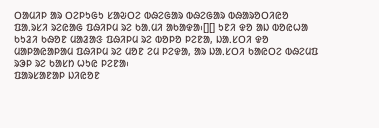ᱛᱟᱢᱤᱞ ᱟᱨ ᱛᱮᱞᱩᱜᱩ ᱥᱟᱶᱛᱮ ᱵᱷᱮᱜᱟᱨ ᱵᱷᱮᱜᱟᱨ ᱵᱷᱟᱨᱚᱛᱤᱭᱚ ᱯᱟᱹᱨᱥᱤ ᱨᱮᱭᱟᱜ ᱯᱷᱤᱞᱢ ᱨᱮ ᱠᱟᱹᱢᱤ ᱟᱠᱟᱫᱟ᱾[][] ᱩᱱᱤ ᱫᱚ ᱟᱡ ᱵᱚᱭᱦᱟ ᱠᱩᱲᱤ ᱠᱷᱚᱱ ᱢᱟᱲᱟᱝ ᱯᱷᱤᱞᱢ ᱨᱮ ᱵᱚᱞᱚ ᱞᱮᱱᱟ, ᱡᱟᱹᱥᱛᱤ ᱫᱚ ᱢᱟᱞᱟᱭᱟᱞᱟᱢ ᱯᱷᱤᱞᱢ ᱨᱮ ᱢᱚᱱ ᱮᱢ ᱞᱮᱫᱟ, ᱟᱨ ᱡᱟᱹᱥᱛᱤ ᱠᱟᱭᱛᱮ ᱵᱷᱮᱢᱯ ᱨᱳᱞ ᱨᱮ ᱠᱟᱥᱴ ᱦᱩᱭ ᱞᱮᱱᱟ᱾
ᱯᱟᱨᱥᱟᱱᱟᱞ ᱡᱤᱭᱚᱱ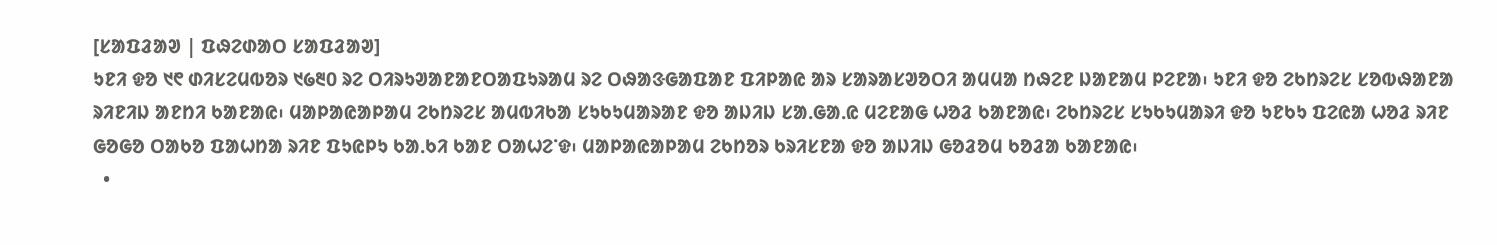[ᱥᱟᱯᱲᱟᱣ | ᱯᱷᱮᱰᱟᱛ ᱥᱟᱯᱲᱟᱣ]
ᱩᱱᱤ ᱫᱚ ᱑᱖ ᱰᱤᱥᱮᱢᱵᱚᱨ ᱑᱙᱓᱐ ᱨᱮ ᱛᱤᱨᱩᱣᱟᱱᱟᱱᱛᱟᱯᱩᱨᱟᱢ ᱨᱮ ᱛᱷᱟᱝᱜᱟᱯᱟᱱ ᱯᱤᱞᱟᱭ ᱟᱨ ᱥᱟᱨᱟᱥᱣᱚᱛᱤ ᱟᱢᱢᱟ ᱴᱷᱮᱱ ᱡᱟᱱᱟᱢ ᱞᱮᱱᱟ᱾ ᱩᱱᱤ ᱫᱚ ᱮᱠᱴᱨᱮᱥ ᱥᱚᱵᱷᱟᱱᱟ ᱨᱤᱱᱤᱡ ᱟᱱᱴᱤ ᱠᱟᱱᱟᱭ᱾ ᱢᱟᱞᱟᱭᱟᱞᱟᱢ ᱮᱠᱴᱨᱮᱥ ᱟᱢᱵᱤᱠᱟ ᱥᱩᱠᱩᱢᱟᱨᱟᱱ ᱫᱚ ᱟᱡᱤᱡ ᱥᱟᱹᱜᱟᱹᱭ ᱢᱮᱱᱟᱜ ᱦᱚᱲ ᱠᱟᱱᱟᱭ᱾ ᱮᱠᱴᱨᱮᱥ ᱥᱩᱠᱩᱢᱟᱨᱤ ᱫᱚ ᱩᱱᱠᱩ ᱯᱮᱭᱟ ᱦᱚᱲ ᱨᱤᱱ ᱜᱚᱜᱚ ᱛᱟᱠᱚ ᱯᱟᱦᱴᱟ ᱨᱤᱱ ᱯᱩᱭᱞᱩ ᱠᱟᱹᱠᱤ ᱠᱟᱱ ᱛᱟᱦᱮᱸᱫ᱾ ᱢᱟᱞᱟᱭᱟᱞᱟᱢ ᱮᱠᱴᱚᱨ ᱠᱨᱤᱥᱱᱟ ᱫᱚ ᱟᱡᱤᱡ ᱜᱚᱲᱚᱢ ᱠᱚᱲᱟ ᱠᱟᱱᱟᱭ᱾
  •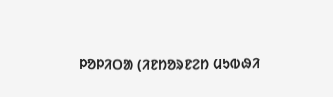ᱞᱚᱞᱤᱛᱟ (ᱤᱱᱴᱚᱨᱱᱮᱴ ᱢᱩᱵᱷᱤ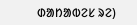ᱰᱟᱴᱟᱵᱮᱥ ᱨᱮ)